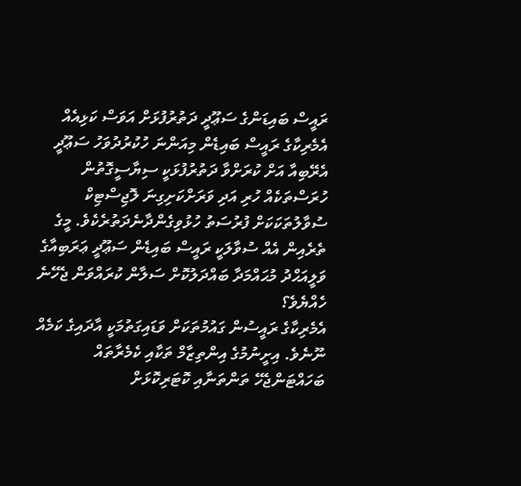ރައީސް ބައިޑަންގެ ސަޢޫދީ ދަތުރުފުޅަށް އަވަސް ކަޅިއެއް
އެމެރިކާގެ ރައީސް ބައިޑެން މިއަންނަ ހުކުރުދުވަހު ސަޢޫދީ އެރޭބިއާ އަށް ކުރަށްވާ ދަތުރުފުޅަކީ ސިޔާސީގޮތުން ހުރަސްތަކެއް ހުރި އަދި ވަރަށްކަށިގިނަ ލޮޖިސްޓިކް  ސުވާލުތަކަކަށް ފުރުސަތު ހުޅުވިގެންދާނެދަތުރެކެވެ. މީގެ ތެރެއިން އެއް ސުވާލަކީ ރައީސް ބައިޑެން ސަޢޫދީ ޢަރަބިއާގެ ވަލީއަޙްދު މުޙައްމަދާ ބައްދަލުކޮށް ސަލާން ކުރައްވަން ޖެހޭނެ ހެއްޔެވެ؟
އެމެރިކާގެ ރައީސުން ގައުމުތަކަށް ވަޑައިގަތުމަކީ އާދައިގެ ކަމެއް ނޫނެވެ. އިށީނުމުގެ އިންތިޒާމް ތަކާއި ކެމެރާތައް ބަހައްޓަންޖެހޭ ތަންތަނާއި ކޮޓަރިކޮޅަށް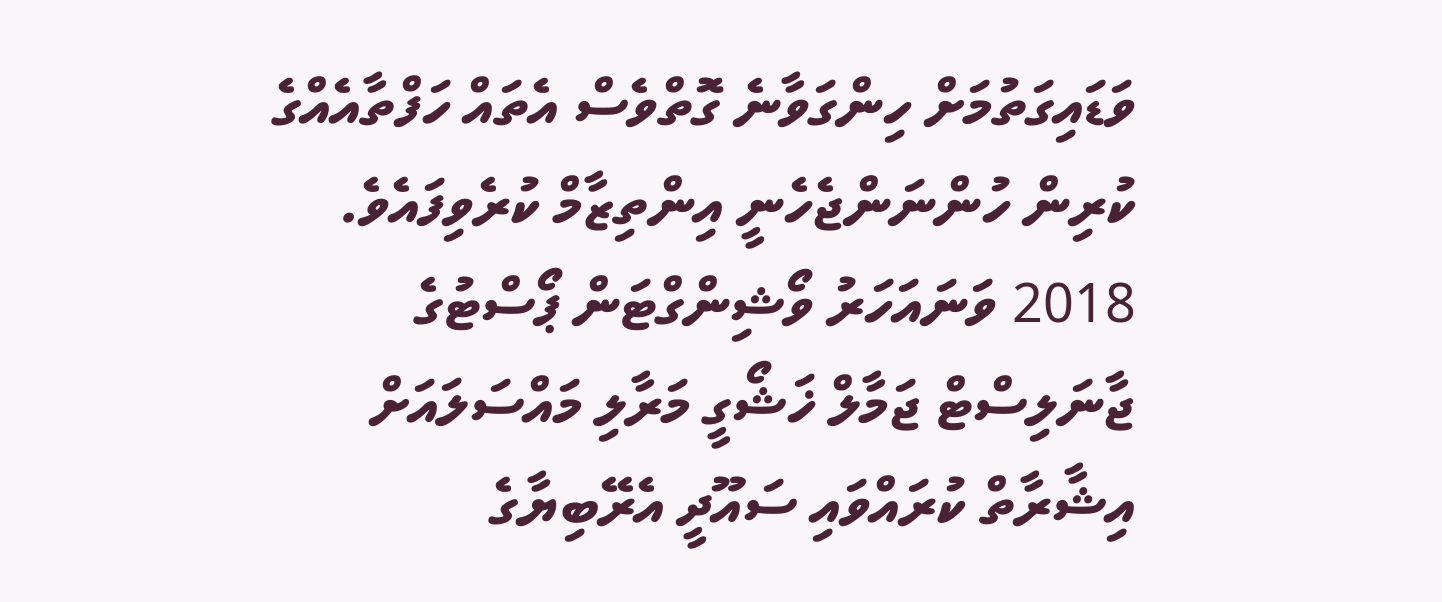ވަޑައިގަތުމަށް ހިންގަވާނެ ގޮތްވެސް އެތައް ހަފްތާއެއްގެ ކުރިން ހުންނަންޖެހެނީ އިންތިޒާމް ކުރެވިފައެވެ. 2018 ވަނައަހަރު ވޯޝިންގްޓަން ޕޯސްޓުގެ ޖާނަލިސްޓް ޖަމާލް ޚަޝޯގީ މަރާލި މައްސަލައަށް އިޝާރާތް ކުރައްވައި ސައޫދީ އެރޭބިޔާގެ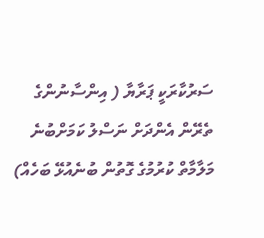ސަރުކާރަކީ ޕަރާޔާ ( އިންސާނުންގެ ތެރޭން އެންދަށް ނަސްލު ކަމަށްބުނެ މަލާމާތް ކުރުމުގެ ގޮތުން ބުނެއުޅޭ ބަހެއް)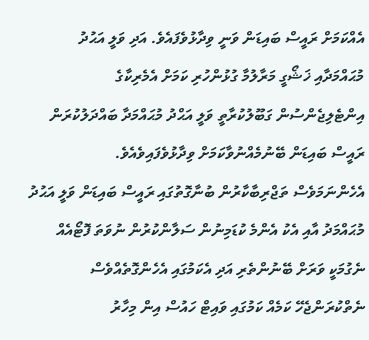އެއްކަމަށް ރައީސް ބައިޑަން ވަނީ ވިދާޅުވެފައެވެ. އަދި ވަލީ އަޙުދު މުޙައްމަދާއި ޚަޝޯގީ މަރާލުމާ ގުޅުންހުރި ކަމަށް އެމެރިކާގެ އިންޓެލިޖެންސުން ގަބޫލުކުރާތީ ވަލީ އަޙްދު މުޙައްމަދާ ބައްދަލުކުރަން ރައީސް ބައިޑަން ބޭނުމެއްނުވާކަމަށް ވިދާޅުވެފައިވެއެވެ.
އެހެންނަމަވެސް ތަޖްރިބާކާރުން ބުނާގޮތުގައި ރައީސް ބައިޑަން ވަލީ އަޙުދު މުޙައްމަދު އާއި އެކު އެންމެ ކުޑަމިނުން ސަލާންކުރުން ނުވަތަ ފޮޓޯއެއް ނެގުމަކީ ވަރަށް ބޭނުންތެރި އަދި އެކަމުގައި އެހެންގޮތެއްވެސް ނެތްކުރަންޖެހޭ ކަމެއް ކަމުގައި ވައިޓް ހައުސް އިން މިހާރު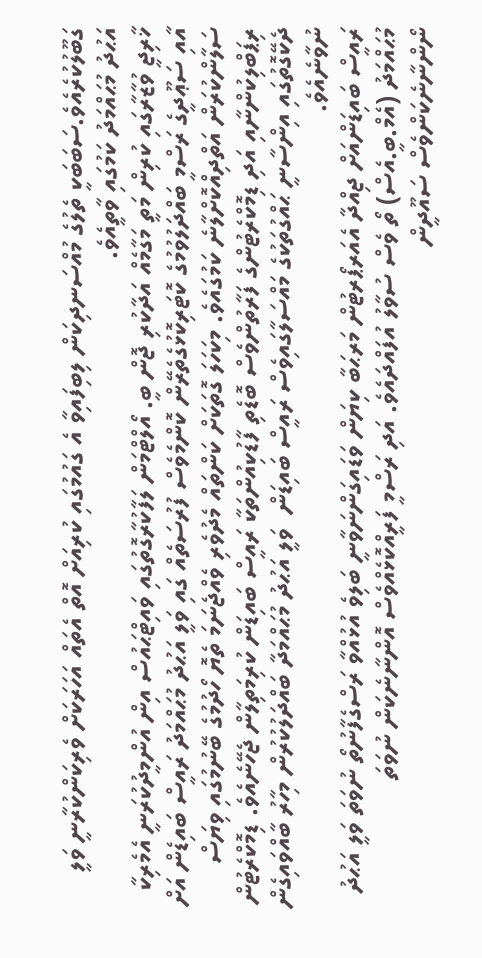ގަބޫލުކުރެއެވެ.ސަބަބަކީ ތެލުގެ މުއްސަނދިކަން ލިބިފައިވާ އެ ގައުމުގައި ކުރިއަށް އޮތް އެތައް އަހަރަކަށް ވެރިކަންކުރާނީ ވަލީ އަޙުދު މުޙައްމަދު ކަމުގައި ވާތީއެވެ.
ޚާރިޖީ ވުޒާރާގައި ކުރިން މަތީ މަގާމެއް އަދާކުރި ޖޮން ބީ. އޯލްޓްމަން ލަފާކުރާގޮތުގައި ވައިޓްޙައުސް އިން އުންމީދުކުރަނީ އެމެރިކާ އާއި ސަޢޫދީގެ ރަސްމީ ބައްދަލުވުމުގެ ކޮޓަރިކޮޅުގެތެރޭން ކޮންމެވެސް ފުރުސަތެއް ގައި ވަލީ އަޙުދު މުޙައްމަދު ރައީސް ބައިޑެން އަށް ސަލާންކުރަން އަތްދިއްކޮށްލާނެ ކަމުގައެވެ. މިކަހަލަ ގޮތަކަށް ކަންތައް މެދުވެރި ވެއްޖެނަމަ ތެޔޮ ހޯދުމުގެ ބޭނުމުގައި ވިޔަސް ރިޕަބްލިކުންނާއި އަދި ޑިމޮކްރެޓުންގެ ފަރާތުންވެސް ބޮޑެތި ފާޑުކިއުންތަކާ ރައީސް ބައިޑަން ކުރިމަތިލާން ޖެހޭނެއެވެ. ޑިމޮކްރެޓުން ދެކޭގޮތުގައި އިންސާނީ ޙައްގުތަކުގެ މައްސަލާގައިވެސް ރައީސް ބައިޑަން  ވަލީ އަޙުދު މުޙައްމަދާ ބައްދަލުކުރުން މިހާރު ބާއްވައިގެން ނުވާނެއެވެ.
ރައީސް ބައިޑަންއަށް ޖިއްދާ އެއަރޕޯރޓުން މަރޙަބާ ކިޔަން ވަޑައިގަންނަވާނީ ބަލިވެ އުޅުއްވާ ރަސްގެފާނުތޯ ނުވަތަ ވަލީ އަޙުދު މުޙައްމަދު (އެމް.ބީ.އެސް) ތޯ ވެސް ސުވާލު އުފައްދައެވެ. އަދި ރަސްމީ ފަރީއްކޮޅެއްވެސް އޮންނާނެކަން ނުވަތަ ނޯންނާނެކަންވެސް ސައޫދީން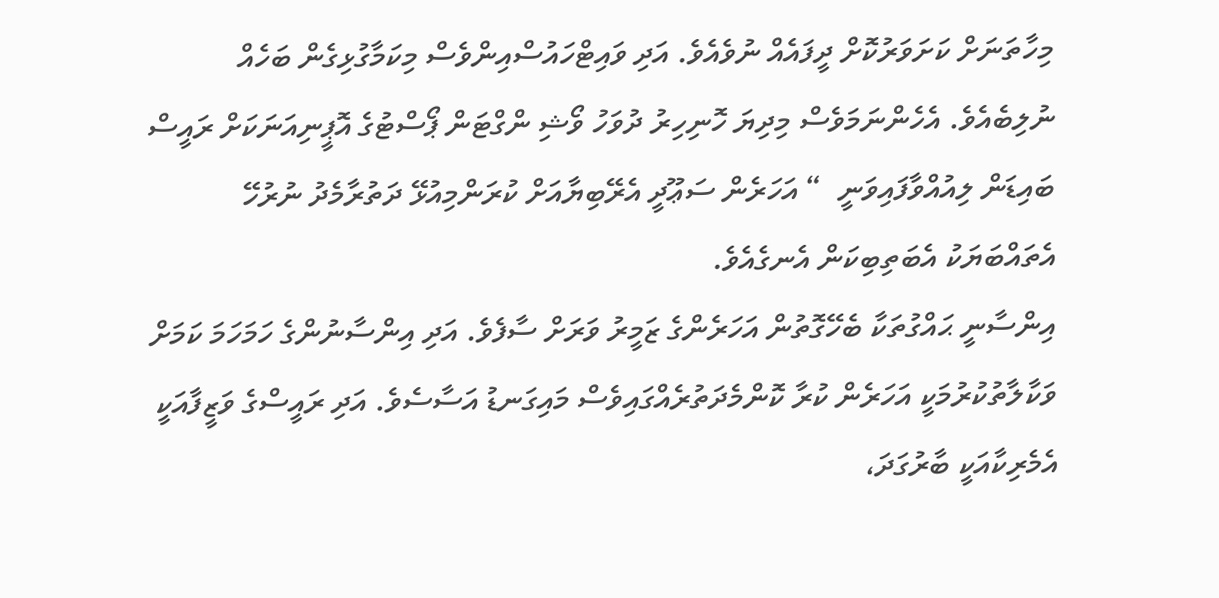މިހާތަނަށް ކަށަވަރުކޮށް ދީފައެއް ނުވެއެވެ. އަދި ވައިޓްހައުސްއިންވެސް މިކަމާގުޅިގެން ބަހެއް ނުލިބެއެވެ. އެހެންނަމަވެސް މިދިޔަ ހޮނިހިރު ދުވަހު ވޯޝި ންގްޓަން ޕޯސްޓުގެ އޮޕީނިއަނަކަށް ރައީސް ބައިޑަން ލިއުއްވާފައިވަނީ  “ އަހަރެން ސަޢޫދީ އެރޭބިޔާއަށް ކުރަންމިއުޅޭ ދަތުރާމެދު ނުރުހޭ އެތައްބަޔަކު އެބަތިބިކަން އެނގެއެވެ.
އިންސާނީ ޙައްގުތަކާ ބެހޭގޮތުން އަހަރެންގެ ޒަމީރު ވަރަށް ސާފެވެ. އަދި އިންސާނުންގެ ހަމަހަމަ ކަމަށް ވަކާލާތުކުރުމަކީ އަހަރެން ކުރާ ކޮންމެދަތުރެއްގައިވެސް މައިގަނޑު އަސާސެވެ. އަދި ރައީސްގެ ވަޒީފާއަކީ އެމެރިކާއަކީ ބާރުގަދަ،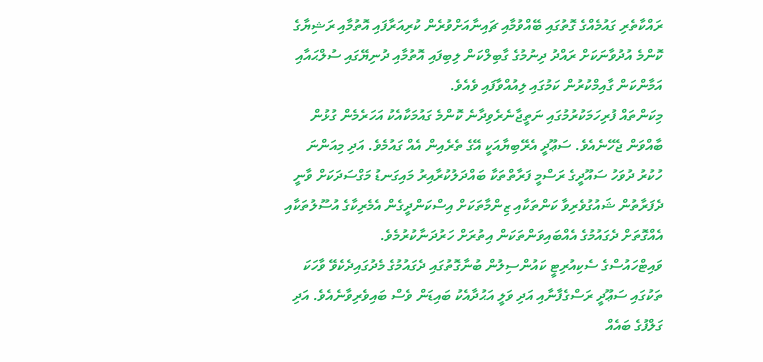ރައްކާތެރި ގައުމެއްގެ ގޮތުގައި ބޭއްވުމާއި ޗައިނާއަށްވުރެން ކުރިއަރާފައި އޮތުމާއި ރަޝިޔާގެ ކޮންމެ އުދުވާނަކަށް ރައްދު ދިނުމުގެ ގާބިލްކަން ލިބިފައި އޮތުމާއި ދުނިޔޭގައި ސުލްޙައާއި އަމާންކަން ގާއިމްކުރުން ކަމުގައި ލިއުއްވާފައި ވެއެވެ.
މިކަންތައް ފުރިހަމަކުރުމުގައި ނަތީޖާނެރެވިދާނެ ކޮންމެ ގައުމަކާއެކު އަހަރެމެން ގުޅުން ބާއްވަން ޖެހޭނެއެވެ. ސަޢޫދީ އެރޭބިޔާއަކީ އޭގެ ތެރެއިން އެއް ގައުމެވެ. އަދި މިއަންނަ ހުކުރު ދުވަހު ސައޫދީގެ ރަސްމީ ފަރާތްތަކާ ބައްދަލުކުރާއިރު މައިގަނޑު މަގްސަދަކަށް ވާނީ ދެފަރާތުން ޝައުގުވެރިވާ ކަންތަކާއި ޒިންމާތަކަށް އިސްކަންދީގެން އެމެރިކާގެ އުސޫލުތަކާއި އެއްގޮތަށް ދެގައުމުގެ އެއްބައިވަންތަކަން އިތުރަށް ހަރުދަނާކުރުމެވެ.
ވައިޓްހައުސްގެ ސެކިއުރިޓީ ކައުންސިލުން ބުނާގޮތުގައި ދެގައުމުގެ މެދުގައިދެކެވޭ ވާހަކަ ތަކުގައި ސަޢޫދީ ރަސްގެފާނާއި އަދި ވަލީ އަޙުދާއެކު ބައިޑަން ވެސް ބައިވެރިވާނެއެވެ. އަދި ގަލްފުގެ ބައެއް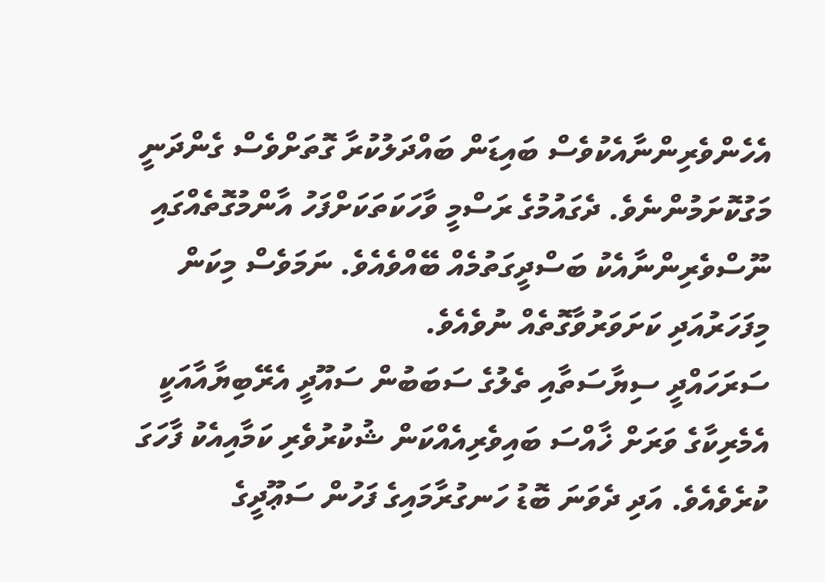އެހެންވެރިންނާއެކުވެސް ބައިޑަން ބައްދަލުކުރާ ގޮތަށްވެސް ގެންދަނީ މަގުކޮށަމުންނެވެ. ދެގައުމުގެ ރަސްމީ ވާހަކަތަކަށްފަހު އާންމުގޮތެއްގައި ނޫސްވެރިންނާއެކު ބަސްދީގަތުމެއް ބޭއްވެއެވެ. ނަމަވެސް މިކަން މިފަހަރުއަދި ކަށަވަރުވާގޮތެއް ނުވެއެވެ.
ސަރަހައްދީ ސިޔާސަތާއި ތެލުގެ ސަބަބުން ސައޫދީ އެރޭބިޔާއާއަކީ އެމެރިކާގެ ވަރަށް ޚާއްސަ ބައިވެރިއެއްކަން ޝުކުރުވެރި ކަމާއިއެކު ފާހަގަ ކުރެވެއެވެ. އަދި ދެވަނަ ބޮޑު ހަނގުރާމައިގެ ފަހުން ސަޢޫދީގެ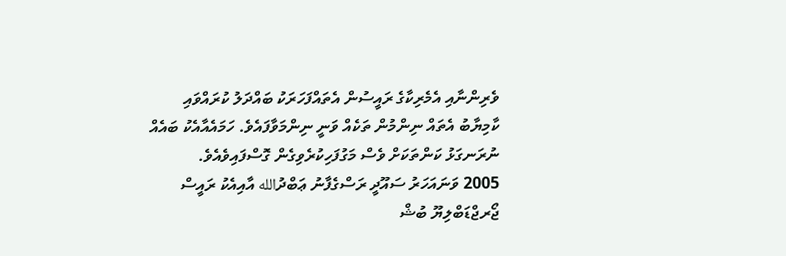ވެރިންނާއި އެމެރިކާގެ ރައީސުން އެތައްފަހަރަކު ބައްދަލު ކުރައްވައި ކާމިޔާބު އެތައް ނިންމުން ތަކެއް ވަނީ ނިންމަވާފައެވެ. ހަމައެއާއެކު ބައެއް ނުރަނގަޅު ކަންތަކަށް ވެސް މަގުފަހިކުރެވިގެން ގޮސްފައިވެއެވެ.
2005 ވަނައަހަރު ސައޫދީ ރަސްގެފާނު ޢަބްދުالله އާއިއެކު ރައީސް ޖޯރޖްޑަބްލިޔޫ ބުޝް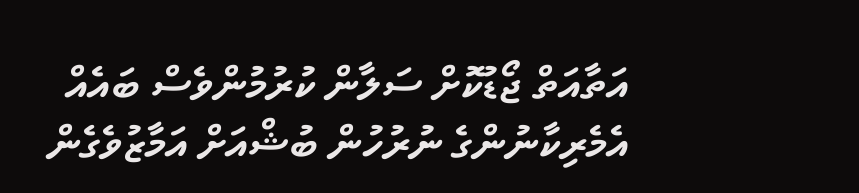އަތާއަތް ޖޯޑުކޮށް ސަލާން ކުރުމުންވެސް ބައެއް އެމެރިކާނުންގެ ނުރުހުން ބުޝްއަށް އަމާޒުވެގެން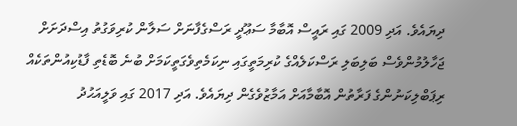ދިޔައެވެ. އަދި 2009 ގައި ރައީސް އޮބާމާ ސަޢޫދީ ރަސްގެފާނަށް ސަލާން ކުރިވަގުތު އިސްދަށަށް ޖަހާލުމުންވެސް ބަލިބަލި ރަސްކަލެއްގެ ކުރިމަތީގައި ނިކަމެތިވެގަތީކަމަށް ބުނެ ބޮޑެތި ފާޑުކިއުންތަކެއް ރިޕަބްލިކަނުންގެ ފަރާތުން އޮބާމާއަށް އަމާޒުވެގެން ދިޔައެވެ. އަދި 2017 ގައި ވަލީއަޙުދު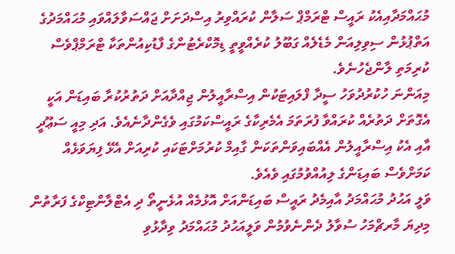މުޙައްމަދާއިއެކު ރައީސް ޓްރަމްޕް ސަލާން ކުރައްވިރު އިސްދަށަށް ޖައްސަވާލައްވައި މުޙައްމަދުގެ އަތްޕުޅުން ސިވިލިއަން މެޑެލެއް ގަބޫލު ކުރެއްވީތީ ޑިމޮކްރެޓުންގެ ފާޑުކިއުންތަކާ ޓްރަމްޕްވެސް ކުރިމަތި ލާންޖެހުނެވެ.
މިއަންނަ ހުކުރުދުވަހު ސީދާ ފްލައިޓަކުން އިސްރާއީލުން ޖިއްދާއަށް ދަތުރުކުރާ ބައިޑަން އަކީ އެގޮތަށް ދަތުރެއް ކުރައްވާ ފުރަތަމަ އެމެރިކާގެ ރައީސްކަމުގައި ވެގެންދާނެއެވެ. އަދި މިއީ ސަޢޫދީ އާއި އެކު އިސްރާއީލުން އެއްބައިވަންތަކަން ގާއިމް ކުރުމަށްޓަކައި ކުރިއަށް އެޅޭ ފިޔަވަޅެއް ކަމަށްވެސް ބައިޑަންގެ ލިއުއްވުމުގައި ވެއެވެ.
ވަލީ އަޙުދު މުޙައްމަދު އާއިމެދު ރައީސް ބައިޑަންއަށް އޮޅުމެއް އުޅެނީތޯ ދި އެޓްލާންޓިކްގެ ފަރާތުން މިދިޔަ މާރޗްމަހު ސުވާލު ދެންނެވުމުން ވަލީއަޙުދު މުޙައްމަދު ވިދާޅުވި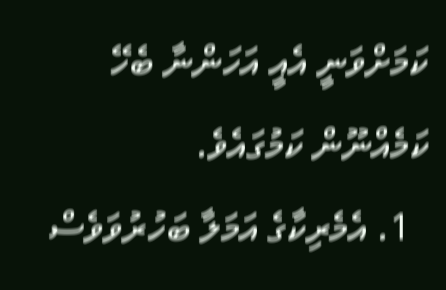ކަމަށްވަނީ އެއީ އަހަންނާ ބެހޭ ކަމެއްނޫން ކަމުގައެވެ.
  1. އެމެރިކާގެ އަމަލާ ބަހުރުވަވެސް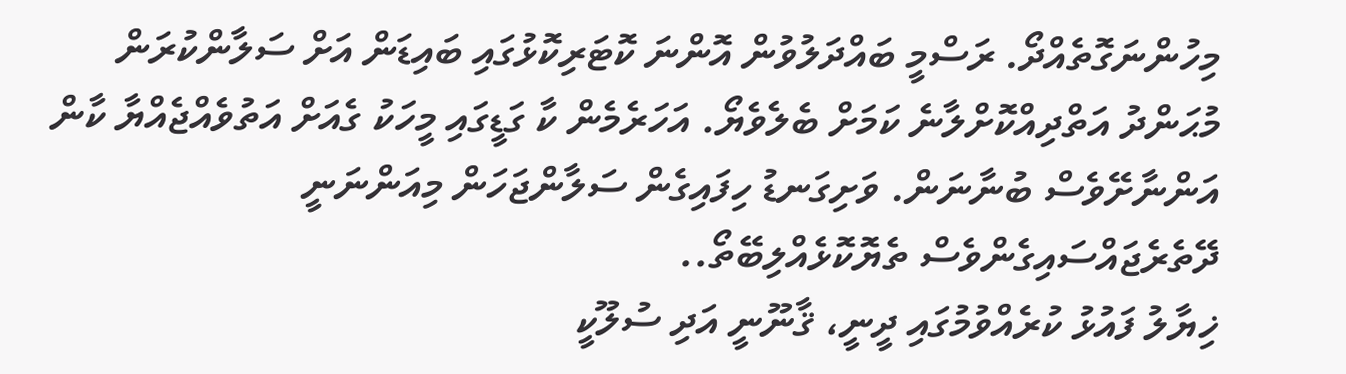މިހުންނަގޮތެއްދޯ. ރަސްމީ ބައްދަލުވުން އޮންނަ ކޮޓަރިކޮޅުގައި ބައިޑަން އަށް ސަލާންކުރަން މުޙަންދު އަތްދިއްކޮށްލާނެ ކަމަށް ބެލެވެޔޯ. އަހަރެމެން ކާ ގަޑީގައި މީހަކު ގެއަށް އަތުވެއްޖެއްޔާ ކާން އަންނާށޭވެސް ބުނާނަން. ވަށިގަނޑު ހިފައިގެން ސަލާންޖަހަން މިއަންނަނީ ދޭތެރެޖައްސައިގެންވެސް ތެޔޮކޮޅެއްލިބޭތޯ..
ޚިޔާލު ފައުޅު ކުރެއްވުމުގައި ދީނީ، ޤާނޫނީ އަދި ސުލޫކީ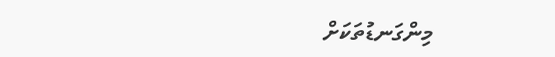މިންގަނޑުތަކަށް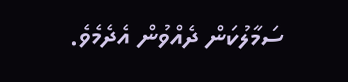ސަމާލުކަން ދެއްވުން އެދެމެވެ.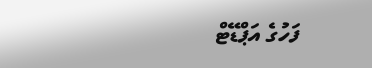ފަހުގެ އަޕްޑޭޓް